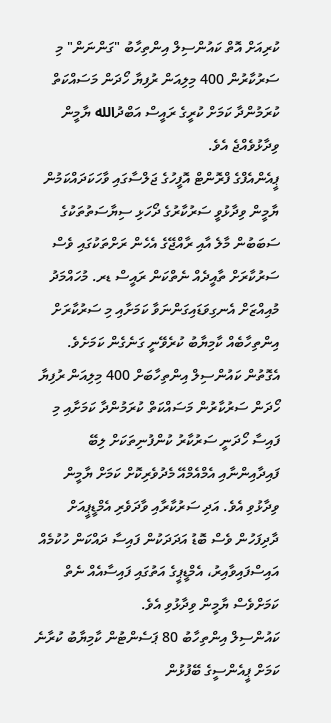ކުރިއަށް އޮތް ކައުންސިލް އިންތިހާބު "ގަންނަން" މި ސަރުކާރުން 400 މިލިއަން ރުފިޔާ ހޯދަން މަސައްކަތް ކުރަމުންދާ ކަމަށް ކުރީގެ ރައީސް އަބްދުالله ޔާމީން ވިދާޅުވެއްޖެ އެވެ.
ޕީއެންއެފްގެ ފްރޮންޓް އޮފީހުގެ ޖަލްސާގައި ވާހަކަދައްކަމުން ޔާމީން ވިދާޅުވީ ސަރުކާރުގެ ދޯހަޅި ސިޔާސަތުތަކުގެ ސަބަބުން މާލެ އާއި ރާއްޖޭގެ އެހެން ރަށްތަކުގައި ވެސް ސަރުކާރަށް ތާއީދެއް ނެތްކަން ރައީސް ޑރ. މުހައްމަދު މުއިއްޒަށް އެނގިވަޑައިގަންނަވާ ކަމަށާއި މި ސަރުކާރަށް އިންތިހާބެއް ކާމިޔާބު ކުރެވޭނީ ގަނެގެން ކަމަށެވެ.
އެގޮތުން ކައުންސިލް އިންތިހާބަށް 400 މިލިއަން ރުފިޔާ ހޯދަން ސަރުކާރުން މަސައްކަތް ކުރަމުންދާ ކަމަށާއި މި ފައިސާ ހޯދަނީ ސަރުކާރު ކުންފުނިތަކަށް ލިބޭ ފައިދާއިންނާއި އެމްއެމްއޭ މެދުވެރިކޮށް ކަމަށް ޔާމީން ވިދާޅުވި އެވެ. އަދި ސަރުކާރާއި ވާދަވެރި އެމްޑީޕީއަށް ދާދިފަހުން ވެސް ބޮޑު އަދަދަކުން ފައިސާ ދައްކަން ހުކުމެއް އައިސްފައިވާއިރު، އެމްޑީޕީގެ އަތުގައި ފައިސާއެއް ނެތް ކަމަށްވެސް ޔާމީން ވިދާޅުވި އެވެ.
ކައުންސިލް އިންތިހާބު 80 ޕަސެންޓުން ކާމިޔާބު ކުރާނެ ކަމަށް ޕީއެންސީގެ ބޭފުޅުން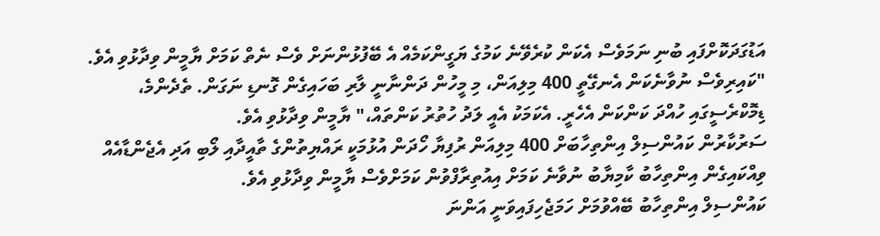އަޑުގަދަކޮށްފައި ބުނި ނަމަވެސް އެކަން ކުރެވޭނެ ކަމުގެ ޔަގީންކަމެއް އެ ބޭފުޅުންނަށް ވެސް ނެތް ކަމަށް ޔާމީން ވިދާޅުވި އެވެ.
"ކައިރިވެސް ނުވާނެކަން އެނގޭތީ 400 މިލިއަން، މި މީހުން ދަންނާނީ ލާރި ބަހައިގެން ގޮނޑި ނަގަން. ތެދެންމެ، ޑިމޮކްރެސީގައި ހުއްދަ ކަންކަން އެހެރީ. އެކަމަކު އެއީ ލަދު ހުތުރު ކަންތައް،" ޔާމީން ވިދާޅުވި އެވެ.
ސަރުކާރުން ކައުންސިލް އިންތިހާބަށް 400 މިލިއަން ރުފިޔާ ހޯދަން އުޅުމަކީ ރައްޔިތުންގެ ތާއީދާއި ލޯބި އަދި އެޖެންޑާއެއް ވިއްކައިގެން އިންތިހާބު ކާމިޔާބު ނުވާނެ ކަމަށް އިއުތިރާފްވުން ކަމަށްވެސް ޔާމީން ވިދާޅުވި އެވެ.
ކައުންސިލް އިންތިހާބު ބޭއްވުމަށް ހަމަޖެހިފައިވަނީ އަންނަ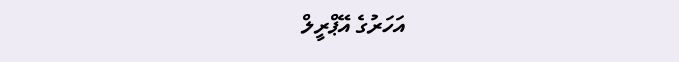އަހަރުގެ އޭޕްރީލް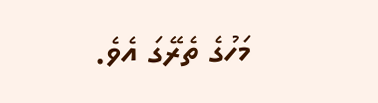މަހުގެ ތެރޭގަ އެވެ.